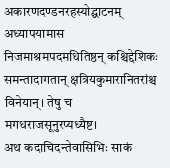अकारणदण्डनरहस्योद्घाटनम्
अध्यापयामास निजमाश्रमपदमधितिष्ठन् कश्चिद्देशिकः समन्तादागतान् क्षत्रियकुमारानितरांश्च विनेयान्। तेषु च मगधराजसूनुरप्यध्यैष्ट।
अथ कदाचिदन्तेवासिभिः साकं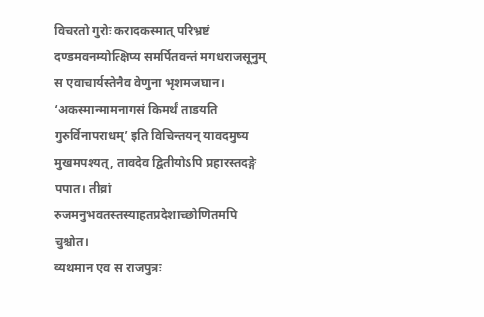विचरतो गुरोः करादकस्मात् परिभ्रष्टं दण्डमवनम्योत्क्षिप्य समर्पितवन्तं मगधराजसूनुम् स एवाचार्यस्तेनैव वेणुना भृशमजघान। ‘अकस्मान्मामनागसं किमर्थं ताडयति गुरुर्विनापराधम्’ इति विचिन्तयन् यावदमुष्य मुखमपश्यत्, तावदेव द्वितीयोऽपि प्रहारस्तदङ्गे पपात। तीव्रां रुजमनुभवतस्तस्याहतप्रदेशाच्छोणितमपि चुश्चोत।
व्यथमान एव स राजपुत्रः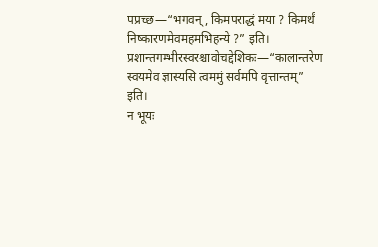पप्रच्छ—“भगवन्, किमपराद्धं मया ? किमर्थं निष्कारणमेवमहमभिहन्ये ?” इति।
प्रशान्तगम्भीरस्वरश्चावोचद्देशिकः—“कालान्तरेण स्वयमेव ज्ञास्यसि त्वममुं सर्वमपि वृत्तान्तम्” इति।
न भूयः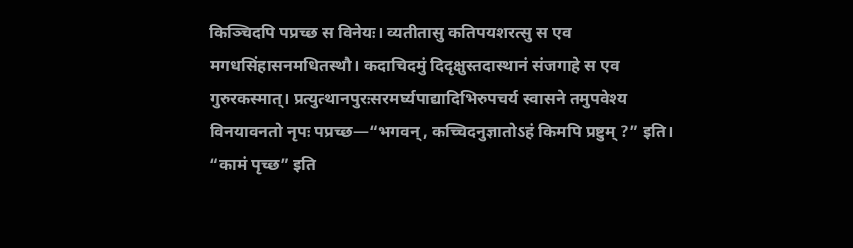किञ्चिदपि पप्रच्छ स विनेयः। व्यतीतासु कतिपयशरत्सु स एव मगधसिंहासनमधितस्थौ। कदाचिदमुं दिदृक्षुस्तदास्थानं संजगाहे स एव गुरुरकस्मात्। प्रत्युत्थानपुरःसरमर्घ्यपाद्यादिभिरुपचर्य स्वासने तमुपवेश्य विनयावनतो नृपः पप्रच्छ—“भगवन्, कच्चिदनुज्ञातोऽहं किमपि प्रष्टुम् ?” इति।
“कामं पृच्छ” इति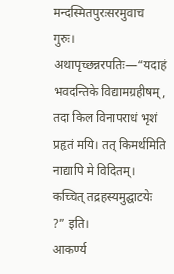मन्दस्मितपुरःसरमुवाच गुरुः। अथापृच्छन्नरपतिः—“यदाहं भवदन्तिके विद्यामग्रहीषम्, तदा किल विनापराधं भृशं प्रहृतं मयि। तत् किमर्थमिति नाद्यापि मे विदितम्। कच्चित् तद्रहस्यमुद्घाटयेः ?” इति।
आकर्ण्य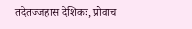तदेतज्जहास देशिकः, प्रोवाच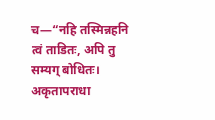च—“नहि तस्मिन्नहनि त्वं ताडितः, अपि तु सम्यग् बोधितः। अकृतापराधा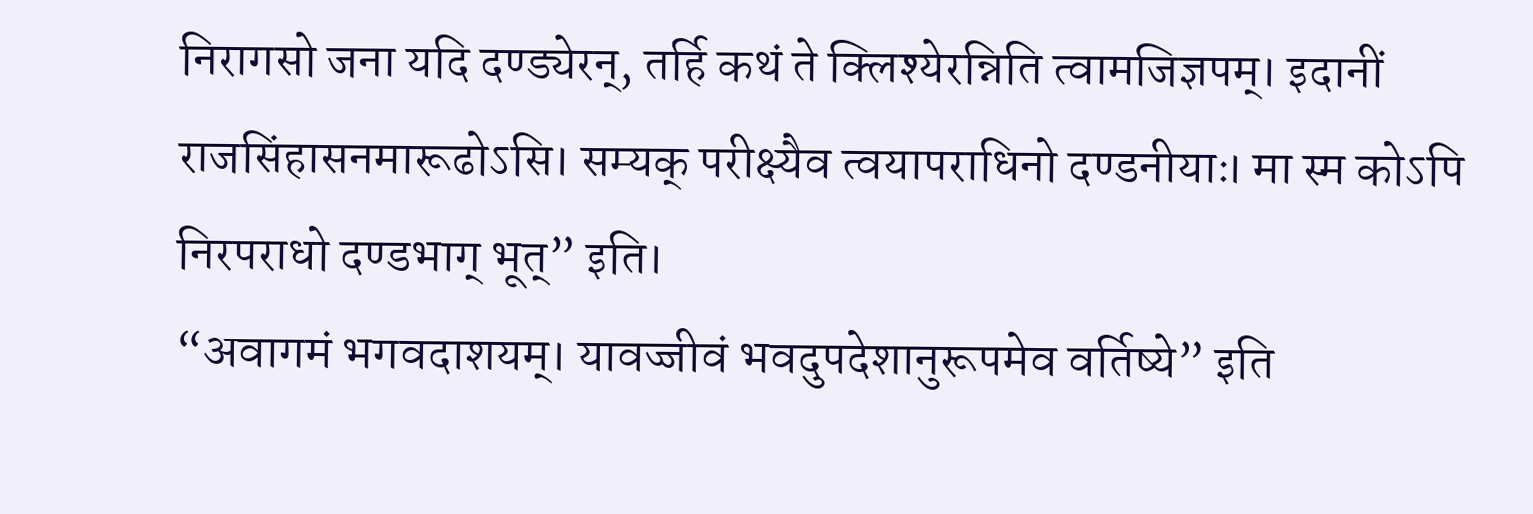निरागसो जना यदि दण्ड्येरन्, तर्हि कथं ते क्लिश्येरन्निति त्वामजिज्ञपम्। इदानीं राजसिंहासनमारूढोऽसि। सम्यक् परीक्ष्यैव त्वयापराधिनो दण्डनीयाः। मा स्म कोऽपि निरपराधो दण्डभाग् भूत्” इति।
“अवागमं भगवदाशयम्। यावज्जीवं भवदुपदेशानुरूपमेव वर्तिष्ये” इति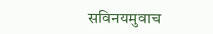सविनयमुवाच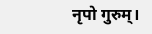नृपो गुरुम्।